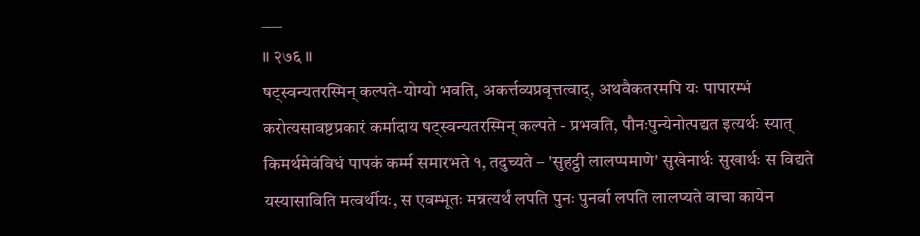___
॥ २७६ ॥
षट्स्वन्यतरस्मिन् कल्पते-योग्यो भवति, अकर्त्तव्यप्रवृत्तत्वाद्, अथवैकतरमपि यः पापारम्भं करोत्यसावष्टप्रकारं कर्मादाय षट्स्वन्यतरस्मिन् कल्पते - प्रभवति, पौनःपुन्येनोत्पद्यत इत्यर्थः स्यात् किमर्थमेवंविधं पापकं कर्म्म समारभते १, तदुच्यते – 'सुहट्ठी लालप्पमाणे' सुखेनार्थः सुखार्थः स विद्यते यस्यासाविति मत्वर्थीयः, स एवम्भूतः मन्नत्यर्थं लपति पुनः पुनर्वा लपति लालप्यते वाचा कायेन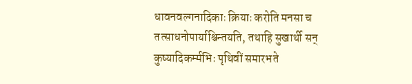धावनवल्गनादिकाः क्रियाः करोति मनसा च तत्साधनोपार्याश्चिन्तयति, तथाहि सुखार्थी सन् कुष्यादिकर्म्मभिः पृथिवीं समारभते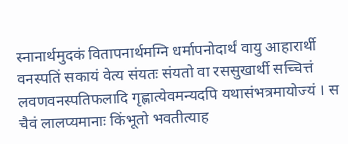स्नानार्थमुदकं वितापनार्थमग्नि धर्मापनोदार्थं वायु आहारार्थी वनस्पतिं सकायं वेत्य संयतः संयतो वा रससुखार्थी सच्चित्तं लवणवनस्पतिफलादि गृह्णात्येवमन्यदपि यथासंभत्रमायोज्यं । स चैवं लालप्यमानाः किंभूतो भवतीत्याह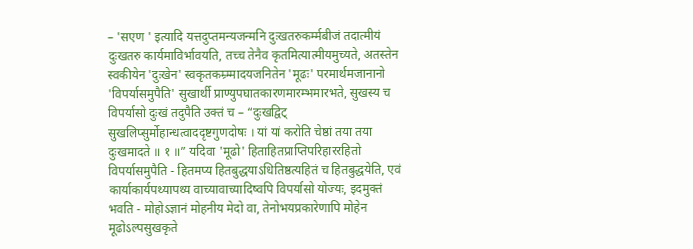– 'सएण ' इत्यादि यत्तदुप्तमन्यजन्मनि दुःखतरुकर्म्मबीजं तदात्मीयं दुःखतरु कार्यमाविर्भावयति, तच्च तेनैव कृतमित्यात्मीयमुच्यते, अतस्तेन स्वकीयेन 'दुःखेन' स्वकृतकम्र्म्मादयजनितेन 'मूढः' परमार्थमजानानो 'विपर्यासमुपैति' सुखार्थी प्राण्युपघातकारणमारम्भमारभते, सुखस्य च विपर्यासो दुःखं तदुपैति उक्तं च – “दुःखद्विट् सुखलिप्सुर्मोहान्धत्वाददृष्टगुणदोषः । यां यां करोति चेष्ठां तया तया दुःखमादते ॥ १ ॥” यदिवा 'मूढो' हिताहितप्राप्तिपरिहाररहितो विपर्यासमुपैति - हितमप्य हितबुद्धयाऽधितिष्ठत्यहितं च हितबुद्धयेति, एवं कार्याकार्यपथ्यापथ्य वाच्यावाच्यादिष्वपि विपर्यासो योज्यः, इदमुक्तं भवति - मोहोऽज्ञानं मोहनीय मेदो वा, तेनोभयप्रकारेणापि मोहेन मूढोऽल्पसुखकृते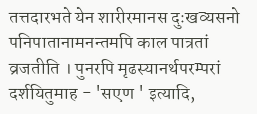तत्तदारभते येन शारीरमानस दुःखव्यसनो पनिपातानामनन्तमपि काल पात्रतां व्रजतीति । पुनरपि मृढस्यानर्थपरम्परां दर्शयितुमाह - 'सएण ' इत्यादि,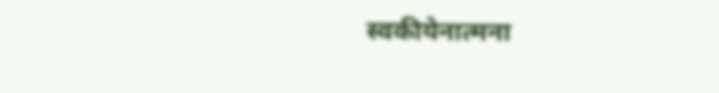स्वकीयेनात्मना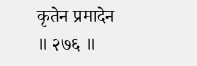कृतेन प्रमादेन
॥ २७६ ॥